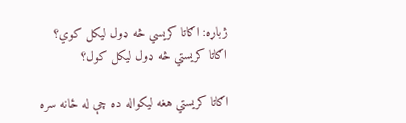ژباړه: اګاتا کریسي څه ډول لیکل کوي؟
اګاتا کریستي څه ډول لیکل کول؟

اګاتا کریستي هغه لیکواله ده چې له ځانه سره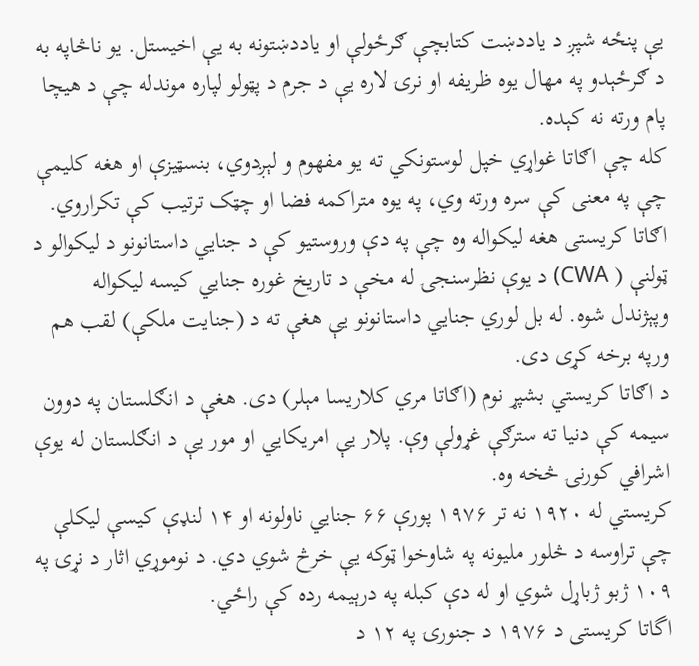يې پنځه شپږ د یاددښت کتابچې ګرځولې او ياددښتونه به يې اخيستل. یو ناڅاپه به د ګرځېدو په مهال یوه ظریفه او نرۍ لاره یې د جرم د پټولو لپاره موندله چې د هیچا پام ورته نه کېده.
کله چې اګاتا غواړي خپل لوستونکي ته یو مفهوم و لېږدوي، بنسټيزې او هغه کليمې چې په معنی کې سره ورته وي، په یوه متراکمه فضا او چټک ترتیب کې تکراروي.
اګاتا کریستی هغه لیکواله وه چې په دې وروستیو کې د جنايي داستانونو د لیکوالو د ټولنې ( CWA) د یوې نظرسنجۍ له مخې د تاریخ غوره جنایي کيسه لیکواله وپېژندل شوه. له بل لوري جنايي داستانونو يې هغې ته د (جنایت ملکې) لقب هم ورپه برخه کړی دی.
د اګاتا کريستي بشپړ نوم (اګاتا مري کلاریسا مېلر) دی. هغې د انګلستان په دوون سیمه کې دنیا ته سترګې غړولې وې. پلار يې امریکايي او مور يې د انګلستان له يوې اشرافي کورنۍ څخه وه.
کريستي له ۱۹۲۰ نه تر ۱۹۷۶ پورې ۶۶ جنايي ناولونه او ۱۴ لنډې کيسې لیکلې چې تراوسه د څلور ملیونه په شاوخوا ټوکه يې خرڅ شوي دي. د نوموړي اثار د نړۍ په ۱۰۹ ژبو ژباړل شوي او له دې کبله په درېيمه رده کې راځي.
اگاتا کريستی د ۱۹۷۶ د جنورۍ په ۱۲ د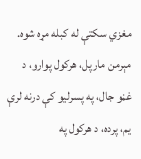مغزي سکتې له کبله مړه شوه.
مېرمن مارپل، هرکول پوارو، د غڼو جال، په پسرليو کې درنه لرې یم، پرده، د هرکول په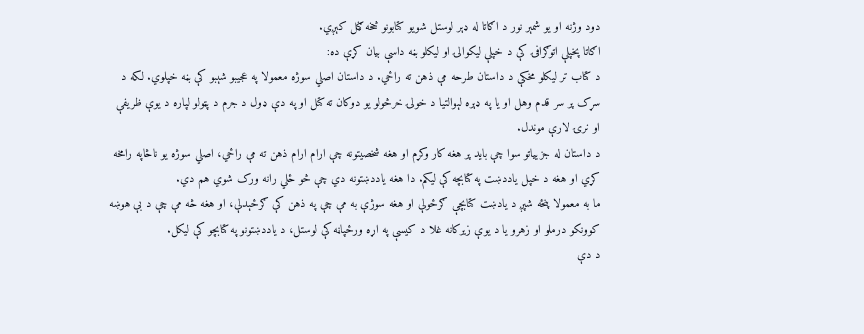دود وژنه او یو شمېر نور د اګاتا له ډېر لوستل شویو کتابونو څخه ګڼل کېږي.
اګاتا پخپلې اتوګرافۍ کې د خپلې لیکوالۍ او لیکلو بڼه داسې بیان کړې ده:
د کتاب تر ليکلو مخکې د داستان طرحه مې ذهن ته راځي. د داستان اصلي سوژه معمولا په عجيبو شېبو کې بڼه خپلوي. لکه د سړک پر سر قدم وهل او یا په ډېره لېوالتیا د خولۍ خرڅولو يو دوکان ته کتل او په دې ډول د جرم د پټولو لپاره د یوې ظریفې او نرۍ لارې موندل.
د داستان له جزییاتو سوا چې باید پر هغه کار وکړم او هغه شخصیتونه چې ارام ارام ذهن ته مې راځي، اصلي سوژه یو ناڅاپه رامخه کړي او هغه د خپل ياددښت په کتابچه کې لیکم. دا هغه ياددښتونه دي چې څو ځلي رانه ورک شوي هم دي.
ما به معمولا پنځه شپږ د یادښت کتابچې ګرځولې او هغه سوژې به مې چې په ذهن کې ګرځېدلې، او هغه څه مې چې د بې هوښه کوونکو درملو او زهرو یا د یوې زیرکانه غلا د کیسې په اړه ورځپاڼه کې لوستل، د یاددښتونو په کتابچو کې لیکل.
د دې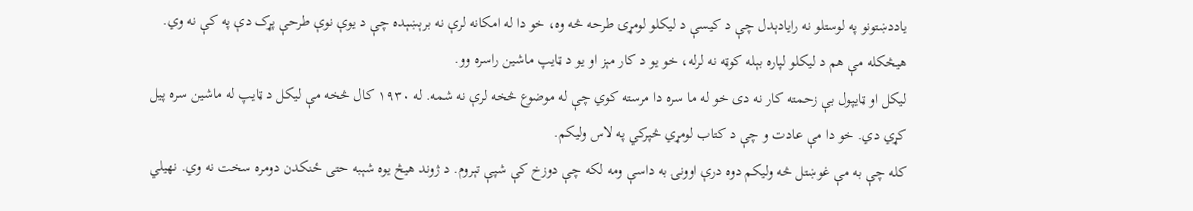ياددښتونو په لوستلو نه رایادېدل چې د کیسې د لیکلو لومړۍ طرحه څه وه، خو دا له امکانه لرې نه برېښېده چې د یوې نوې طرحې پړک دې په کې نه وي. هیڅکله مې هم د لیکلو لپاره بېله کوټه نه لرله، خو یو د کار مېز او یو د ټایپ ماشین راسره وو.
لیکل او ټايپول بې زحمته کار نه دی خو له ما سره دا مرسته کوي چې له موضوع څخه لرې نه شمه. له ۱۹۳۰ کال څخه مې لیکل د ټايپ له ماشین سره پیل کړي دي. خو دا مې عادت و چې د کتاب لومړي څپرکي په لاس ولیکم.
کله چې به مې غوښتل څه ولیکم دوه درې اوونۍ به داسې ومه لکه چې دوزخ کې شپې تېروم. د ژوند هيڅ یوه شېبه حتی ځنکدن دومره سخت نه وي. نهیلي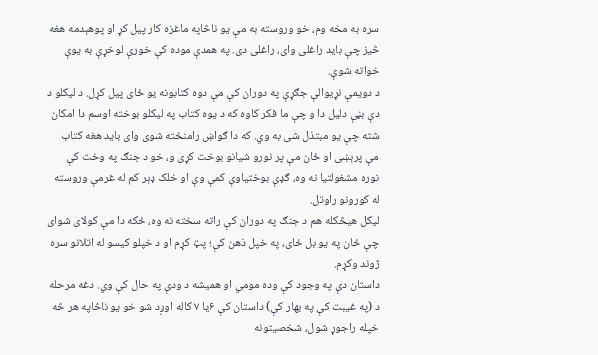سره به مخه وم، خو وروسته به مې یو ناڅاپه ماغزه کار پیل کړ او پوهېدمه هغه څيز چې باید راغلی وای، راغلی دی. په همدې موده کې خورې لوخړې به یوې خواته شوې.
د دویمې نړیوالې جګړې په دوران کې مې دوه کتابونه یو ځای پیل کړل. د لیکلو د دې بڼې دلیل دا و چې ما فکر کاوه که د یوه کتاب په لیکلو بوخته اوسم دا امکان شته چې يو مبتذل شی به وي. که دا ګواښ رامنځته شوی وای باید هغه کتاب مې پرېښی او ځان مې پر نورو شیانو بوخت کړی و، خو د جنګ په وخت کې نوره مشغولتیا نه وه، ګډې بوختیاوې کمې وې او خلک ډېر کم له غرمې وروسته له کورونو راوتل.
لیکل هیڅکله هم د جنګ په دوران کې راته سخته نه وه، ځکه دا مې کولای شوای چې ځان په یو بل ځای، په خپل ذهن کې؛ پټ کړم او د خپلو کیسو له اتلانو سره ژوند وکړم.
داستان دې په وجود کې وده مومي او همیشه د ودې په حال کې وي. دغه مرحله د (په غیبت کې په بهار کې) داستان کې ۶یا ۷ کاله اوږد شو خو یو ناڅاپه هر څه خپله راجوړ شول، شخصیتونه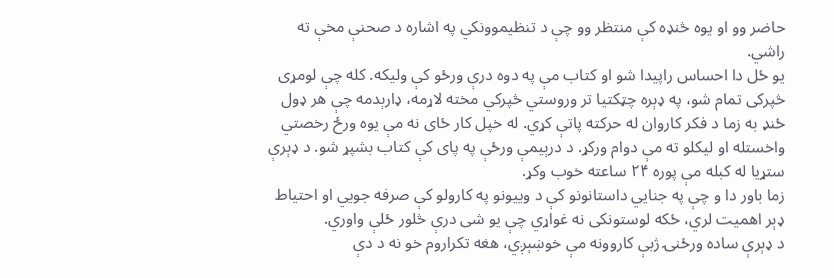حاضر وو او یوه څنډه کې منتظر وو چې د تنظیموونکي په اشاره د صحنې مخې ته راشي.
یو ځل دا احساس راپیدا شو او کتاب مې په دوه درې ورځو کې ولیکه. کله چې لومړی څپرکی تمام شو، په ډېره چټکتیا تر وروستي څپرکي مخته لاړمه، ډارېدمه چې هر ډول ځنډ به زما د فکر کاروان له حرکته پاتې کړي. له خپل کار ځای نه مې یوه ورځ رخصتي واخستله او لیکلو ته مې دوام ورکړ. د درېيمې ورځې په پای کې کتاب بشپړ شو. د ډېرې ستړیا له کبله مې پوره ۲۴ ساعته خوب وکړ.
زما باور دا و چې په جنايي داستانونو کې د وييونو په کارولو کې صرفه جويي او احتیاط ډېر اهمیت لري، ځکه لوستونکی نه غواړي چې یو شی درې څلور ځلې واوري.
د ډېرې ساده ورځنۍ ژبې کاروونه مې خوښېږي، هغه تکراروم خو نه د دې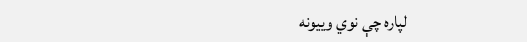لپاره چې نوي وييونه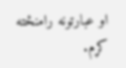او عبارتونه رامنځته کړم.